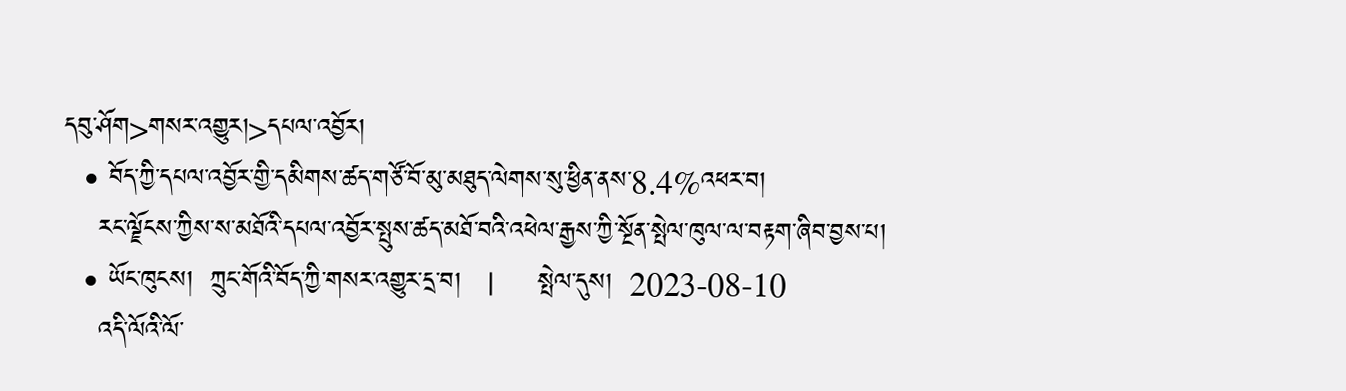དབུ་ཤོག>གསར་འགྱུར།>དཔལ་འབྱོར།
  • བོད་ཀྱི་དཔལ་འབྱོར་གྱི་དམིགས་ཚད་གཙོ་བོ་མུ་མཐུད་ལེགས་སུ་ཕྱིན་ནས་8.4%འཕར་བ།
    རང་ལྗོངས་ཀྱིས་ས་མཐོའི་དཔལ་འབྱོར་སྤུས་ཚད་མཐོ་བའི་འཕེལ་རྒྱས་ཀྱི་སྔོན་སྤེལ་ཁུལ་ལ་བརྟག་ཞིབ་བྱས་པ།
  • ཡོང་ཁུངས།  ཀྲུང་གོའི་བོད་ཀྱི་གསར་འགྱུར་དྲ་བ།   |     སྤེལ་དུས།  2023-08-10
    འདི་ལོའི་ལོ་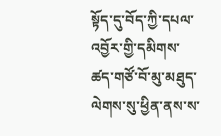སྟོད་དུ་བོད་ཀྱི་དཔལ་འབྱོར་གྱི་དམིགས་ཚད་གཙོ་བོ་མུ་མཐུད་ལེགས་སུ་ཕྱིན་ནས་ས་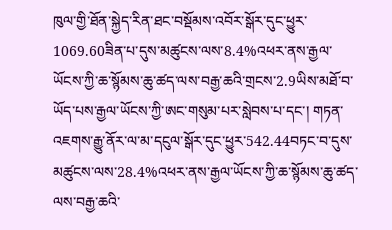ཁུལ་གྱི་ཐོན་སྐྱེད་རིན་ཐང་བསྡོམས་འབོར་སྒོར་དུང་ཕྱུར་1069.60ཟིན་པ་དུས་མཚུངས་ལས་8.4%འཕར་ནས་རྒྱལ་ཡོངས་ཀྱི་ཆ་སྙོམས་ཆུ་ཚད་ལས་བརྒྱ་ཆའི་གྲངས་2.9ཡིས་མཐོ་བ་ཡོད་པས་རྒྱལ་ཡོངས་ཀྱི་ཨང་གསུམ་པར་སླེབས་པ་དང་། གཏན་འཇགས་རྒྱུ་ནོར་ལ་མ་དངུལ་སྒོར་དུང་ཕྱུར་542.44བཏང་བ་དུས་མཚུངས་ལས་28.4%འཕར་ནས་རྒྱལ་ཡོངས་ཀྱི་ཆ་སྙོམས་ཆུ་ཚད་ལས་བརྒྱ་ཆའི་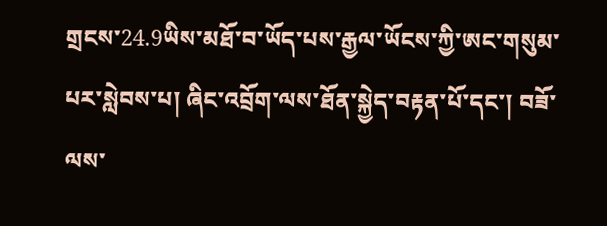གྲངས་24.9ཡིས་མཐོ་བ་ཡོད་པས་རྒྱལ་ཡོངས་ཀྱི་ཨང་གསུམ་པར་སླེབས་པ། ཞིང་འབྲོག་ལས་ཐོན་སྐྱེད་བརྟན་པོ་དང་། བཟོ་ལས་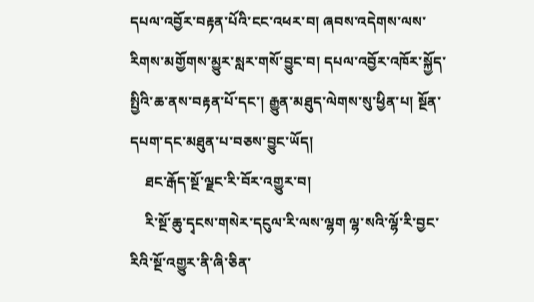དཔལ་འབྱོར་བརྟན་པོའི་ངང་འཕར་བ། ཞབས་འདེགས་ལས་རིགས་མགྱོགས་མྱུར་སླར་གསོ་བྱུང་བ། དཔལ་འབྱོར་འཁོར་སྐྱོད་སྤྱིའི་ཆ་ནས་བརྟན་པོ་དང་། རྒྱུན་མཐུད་ལེགས་སུ་ཕྱིན་པ། སྔོན་དཔག་དང་མཐུན་པ་བཅས་བྱུང་ཡོད།
    ཐང་རྒོད་སྔོ་ལྗང་རི་བོར་འགྱུར་བ།
    རི་སྔོ་ཆུ་དྭངས་གསེར་དངུལ་རི་ལས་ལྷག ལྷ་སའི་ལྷོ་རི་བྱང་རིའི་སྔོ་འགྱུར་ནི་ཞི་ཅིན་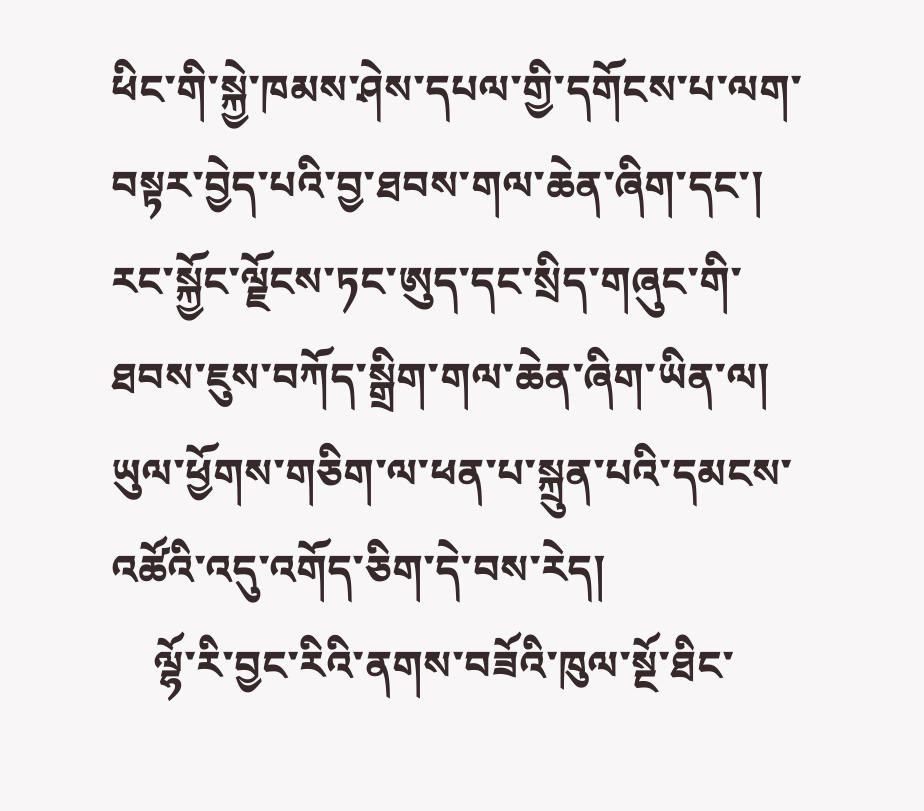ཕིང་གི་སྐྱེ་ཁམས་ཤེས་དཔལ་གྱི་དགོངས་པ་ལག་བསྟར་བྱེད་པའི་བྱ་ཐབས་གལ་ཆེན་ཞིག་དང་། རང་སྐྱོང་ལྗོངས་ཏང་ཨུད་དང་སྲིད་གཞུང་གི་ཐབས་ཇུས་བཀོད་སྒྲིག་གལ་ཆེན་ཞིག་ཡིན་ལ། ཡུལ་ཕྱོགས་གཅིག་ལ་ཕན་པ་སྐྲུན་པའི་དམངས་འཚོའི་འདུ་འགོད་ཅིག་དེ་བས་རེད།
    ལྷོ་རི་བྱང་རིའི་ནགས་བཟོའི་ཁུལ་སྔོ་ཐིང་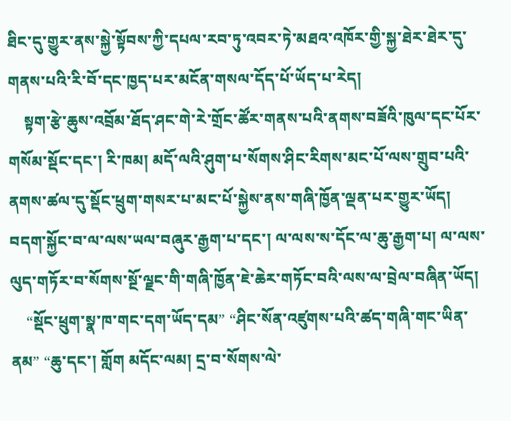ཐིང་དུ་གྱུར་ནས་སྐྱེ་སྟོབས་ཀྱི་དཔལ་རབ་ཏུ་འབར་ཏེ་མཐའ་འཁོར་གྱི་སྐྱ་ཐེར་ཐེར་དུ་གནས་པའི་རི་བོ་དང་ཁྱད་པར་མངོན་གསལ་དོད་པོ་ཡོད་པ་རེད།
    སྟག་རྩེ་ཆུས་འབྲོམ་ཐོད་ཤང་གེ་རེ་གྲོང་ཚོར་གནས་པའི་ནགས་བཟོའི་ཁུལ་དང་པོར་གསོམ་སྡོང་དང་། རི་ཁམ། མདོ་ལའི་ཤུག་པ་སོགས་ཤིང་རིགས་མང་པོ་ལས་གྲུབ་པའི་ནགས་ཚལ་དུ་སྡོང་ཕྲུག་གསར་པ་མང་པོ་སྐྱེས་ནས་གཞི་ཁྱོན་ལྡན་པར་གྱུར་ཡོད། བདག་སྐྱོང་བ་ལ་ལས་ཡལ་བཞུར་རྒྱག་པ་དང་། ལ་ལས་ས་དོང་ལ་ཆུ་རྒྱག་པ། ལ་ལས་ལུད་གཏོར་བ་སོགས་སྔོ་ལྗང་གི་གཞི་ཁྱོན་ཇེ་ཆེར་གཏོང་བའི་ལས་ལ་བྲེལ་བཞིན་ཡོད།
    “སྡོང་ཕྲུག་སྣ་ཁ་གང་དག་ཡོད་དམ” “ཤིང་སོན་འཛུགས་པའི་ཚད་གཞི་གང་ཡིན་ནམ” “ཆུ་དང་། གློག མདོང་ལམ། དྲ་བ་སོགས་ལེ་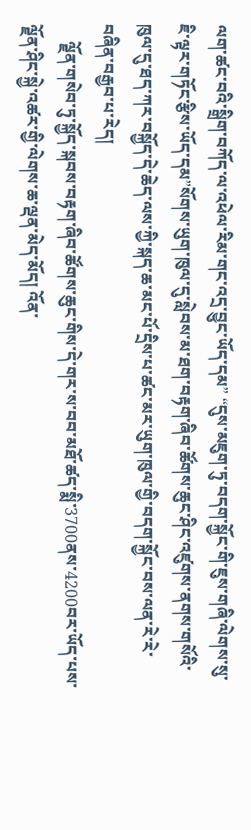ལག་ཚང་བའི་སྒྲིག་བཀོད་ལ་འཕེལ་རིམ་གང་འདྲ་བྱུང་ཡོད་དམ” “དུས་མཇུག་ཏུ་བདག་སྐྱོང་གི་ཇུས་གཞི་ལེགས་སུ་ཇི་ལྟར་གཏོང་རྩིས་ཡོད་དམ”སོགས་ཡུག་ཁུལ་དུ་སླེབས་མ་ཐག་བརྟག་ཞིབ་ཚོགས་ཆུང་ཤིང་འཛུགས་ནགས་གསོའི་ཁུལ་དུ་ཐད་ཀར་བསྐྱོད་དེ་ཆེད་ལས་ཀྱི་སྐད་ཆ་མང་པོ་དྲིས་པ་ཚང་མར་ཡུག་ཁུལ་གྱི་བདག་སྐྱོང་བས་ལན་རེ་རེ་བཞིན་བརྒྱབ་པ་རེད།
    ལྗོན་གསེབ་ཏུ་སྐྱོད་སྐབས་བརྟག་ཞིབ་ཚོགས་ཆུང་གིས་དེ་གར་ས་བབ་མཐོ་ཚད་སྨི་3700ནས་4200བར་ཡོད་པས་ལྗོན་ཤིང་སྐྱེ་འཚར་གྱི་ལེགས་ཆ་ལྡན་མེད་མོད། འོན་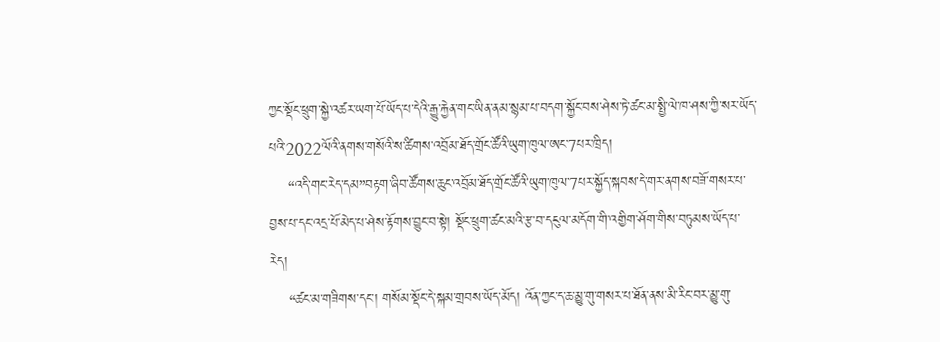ཀྱང་སྡོང་ཕྲུག་སྐྱེ་འཚར་ཡག་པོ་ཡོད་པ་དེའི་རྒྱུ་རྐྱེན་གང་ཡིན་ནམ་སྙམ་པ་བདག་སྐྱོང་བས་ཤེས་ཏེ་ཚང་མ་སྤྱི་ལེ་ཁ་ཤས་ཀྱི་སར་ཡོད་པའི་2022ལོའི་ནགས་གསོའི་ས་ཚིགས་འབྲོམ་ཐོད་གྲོང་ཚོའི་ཡུག་ཁུལ་ཨང་7པར་ཁྲིད།
    “འདི་གང་རེད་དམ”བརྟག་ཞིབ་ཚོགས་ཆུང་འབྲོམ་ཐོད་གྲོང་ཚོའི་ཡུག་ཁུལ་7པར་སྐྱོད་སྐབས་དེ་གར་ནགས་བཟོ་གསར་པ་བྱས་པ་དང་འདྲ་པོ་མེད་པ་ཤེས་རྟོགས་བྱུང་བ་སྟེ། སྡོང་ཕྲུག་ཚང་མའི་རྩ་བ་དངུལ་མདོག་གི་འགྱིག་ཤོག་གིས་བཏུམས་ཡོད་པ་རེད།
    “ཚང་མ་གཟིགས་དང་། གསོམ་སྡོང་དེ་སྐམ་གྲབས་ཡོད་མོད། འོན་ཀྱང་ད་ཆ་མྱུ་གུ་གསར་པ་ཐོན་ནས་མི་རིང་བར་མྱུ་གུ་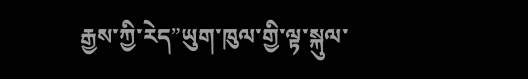རྒྱས་ཀྱི་རེད”ཡུག་ཁུལ་གྱི་ལྟ་སྐུལ་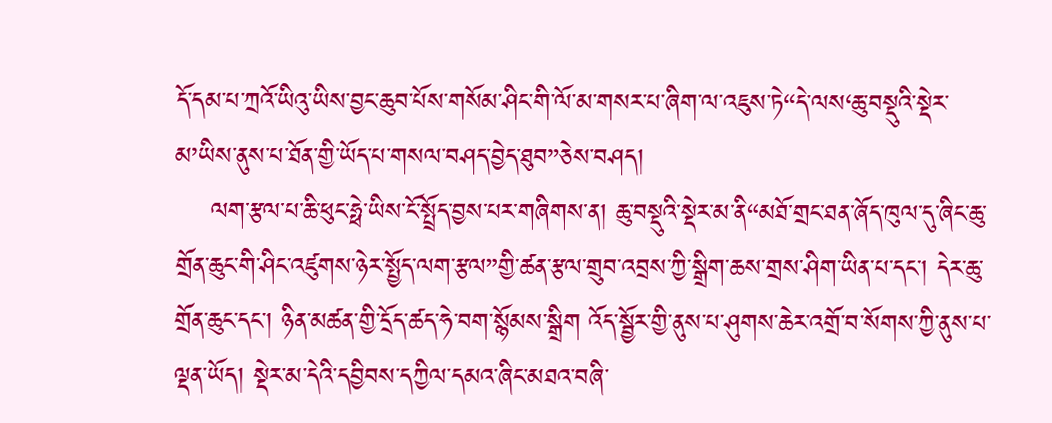དོ་དམ་པ་ཀྲའོ་ཡིའུ་ཡིས་བྱང་ཆུབ་པོས་གསོམ་ཤིང་གི་ལོ་མ་གསར་པ་ཞིག་ལ་འཇུས་ཏེ“དེ་ལས‘ཆུ་བསྡུའི་སྡེར་མ’ཡིས་ནུས་པ་ཐོན་གྱི་ཡོད་པ་གསལ་བཤད་བྱེད་ཐུབ”ཅེས་བཤད།
    ལག་རྩལ་པ་ཆི་ཕུང་ཧྥེ་ཡིས་ངོ་སྤྲོད་བྱས་པར་གཞིགས་ན། ཆུ་བསྡུའི་སྡེར་མ་ནི“མཐོ་གྲང་ཐན་ཞོད་ཁུལ་དུ་ཞིང་ཆུ་གྲོན་ཆུང་གི་ཤིང་འཛུགས་ཉེར་སྤྱོད་ལག་རྩལ”གྱི་ཚན་རྩལ་གྲུབ་འབྲས་ཀྱི་སྒྲིག་ཆས་གྲས་ཤིག་ཡིན་པ་དང་། དེར་ཆུ་གྲོན་ཆུང་དང་། ཉིན་མཚན་གྱི་དྲོད་ཚད་ཧེ་བག་སྙོམས་སྒྲིག འོད་སྦྱོར་གྱི་ནུས་པ་ཤུགས་ཆེར་འགྲོ་བ་སོགས་ཀྱི་ནུས་པ་ལྡན་ཡོད། སྡེར་མ་དེའི་དབྱིབས་དཀྱིལ་དམའ་ཞིང་མཐའ་བཞི་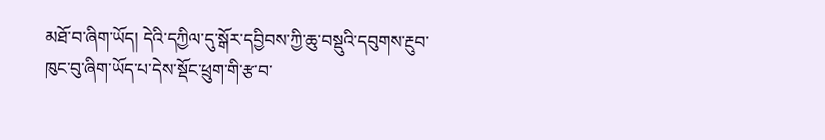མཐོ་བ་ཞིག་ཡོད། དེའི་དཀྱིལ་དུ་སྒོར་དབྱིབས་ཀྱི་ཆུ་བསྡུའི་དབུགས་རྔུབ་ཁུང་བུ་ཞིག་ཡོད་པ་དེས་སྡོང་ཕྲུག་གི་རྩ་བ་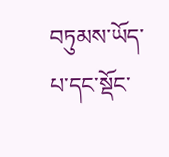བཏུམས་ཡོད་པ་དང་སྡོང་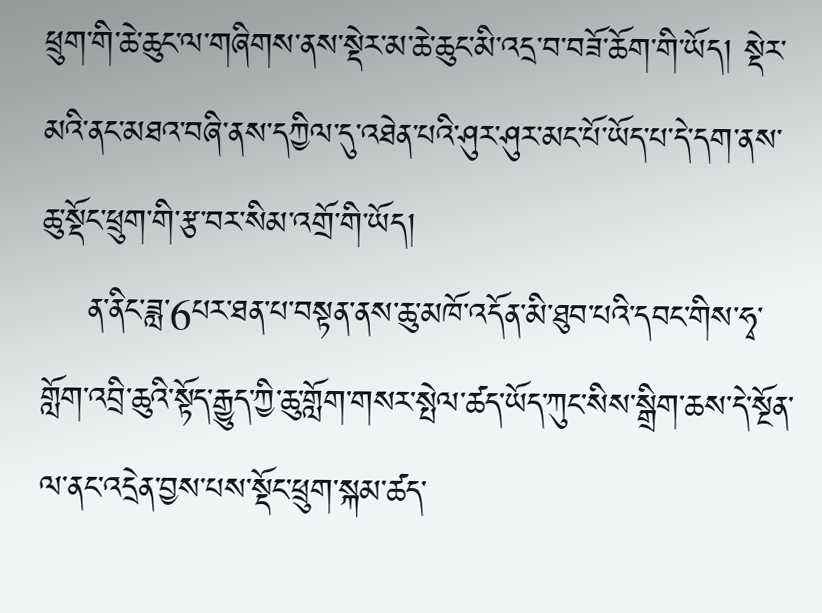ཕྲུག་གི་ཆེ་ཆུང་ལ་གཞིགས་ནས་སྡེར་མ་ཆེ་ཆུང་མི་འདྲ་བ་བཟོ་ཆོག་གི་ཡོད། སྡེར་མའི་ནང་མཐའ་བཞི་ནས་དཀྱིལ་དུ་འཐེན་པའི་ཤུར་ཤུར་མང་པོ་ཡོད་པ་དེ་དག་ནས་ཆུ་སྡོང་ཕྲུག་གི་རྩ་བར་སིམ་འགྲོ་གི་ཡོད།
    ན་ནིང་ཟླ་6པར་ཐན་པ་བསྟན་ནས་ཆུ་མཁོ་འདོན་མི་ཐུབ་པའི་དབང་གིས་ཧྭ་གློག་འབྲི་ཆུའི་སྟོད་རྒྱུད་ཀྱི་ཆུ་གློག་གསར་སྤེལ་ཚད་ཡོད་ཀུང་སིས་སྒྲིག་ཆས་དེ་སྔོན་ལ་ནང་འདྲེན་བྱས་པས་སྡོང་ཕྲུག་སྐམ་ཚད་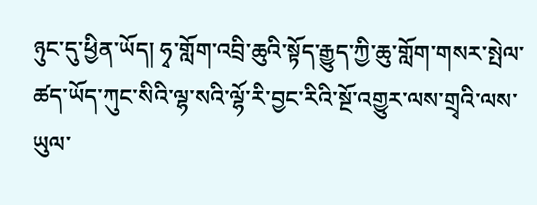ཉུང་དུ་ཕྱིན་ཡོད། ཧྭ་གློག་འབྲི་ཆུའི་སྟོད་རྒྱུད་ཀྱི་ཆུ་གློག་གསར་སྤེལ་ཚད་ཡོད་ཀུང་སིའི་ལྷ་སའི་ལྷོ་རི་བྱང་རིའི་སྔོ་འགྱུར་ལས་གྲྭའི་ལས་ཡུལ་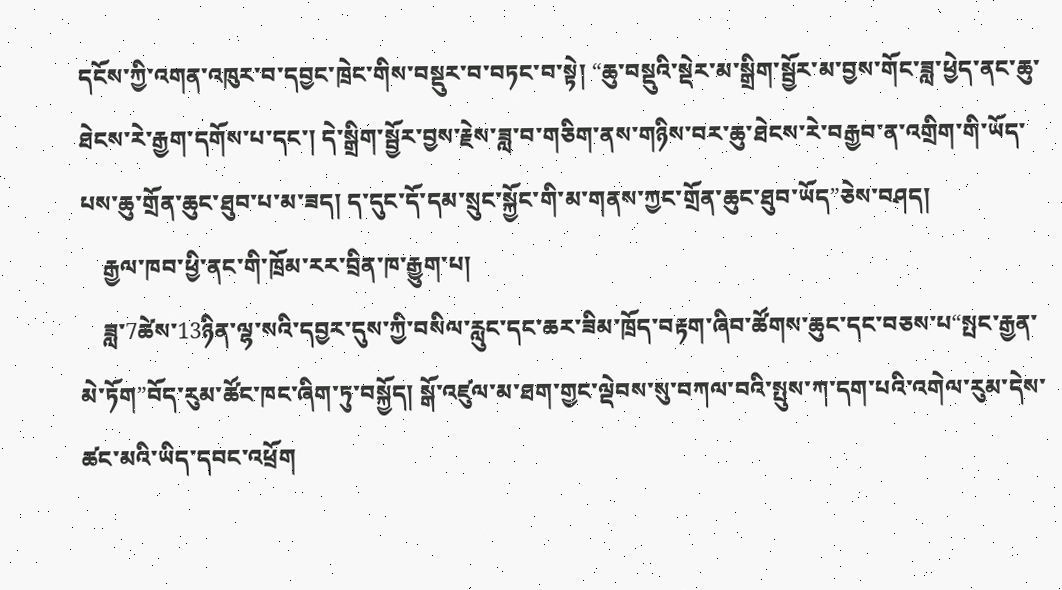དངོས་ཀྱི་འགན་འཁུར་བ་དབྱང་ཁྲེང་གིས་བསྡུར་བ་བཏང་བ་སྟེ། “ཆུ་བསྡུའི་སྡེར་མ་སྒྲིག་སྦྱོར་མ་བྱས་གོང་ཟླ་ཕྱེད་ནང་ཆུ་ཐེངས་རེ་རྒྱག་དགོས་པ་དང་། དེ་སྒྲིག་སྦྱོར་བྱས་རྗེས་ཟླ་བ་གཅིག་ནས་གཉིས་བར་ཆུ་ཐེངས་རེ་བརྒྱབ་ན་འགྲིག་གི་ཡོད་པས་ཆུ་གྲོན་ཆུང་ཐུབ་པ་མ་ཟད། ད་དུང་དོ་དམ་སྲུང་སྐྱོང་གི་མ་གནས་ཀྱང་གྲོན་ཆུང་ཐུབ་ཡོད”ཅེས་བཤད།
    རྒྱལ་ཁབ་ཕྱི་ནང་གི་ཁྲོམ་རར་བྲིན་ཁ་རྒྱུག་པ།
    ཟླ་7ཚེས་13ཉིན་ལྷ་སའི་དབྱར་དུས་ཀྱི་བསིལ་རླུང་དང་ཆར་ཟིམ་ཁྲོད་བརྟག་ཞིབ་ཚོགས་ཆུང་དང་བཅས་པ“སྤང་རྒྱན་མེ་ཏོག”བོད་རུམ་ཚོང་ཁང་ཞིག་ཏུ་བསྐྱོད། སྒོ་འཛུལ་མ་ཐག་གྱང་ལྡེབས་སུ་བཀལ་བའི་སྤུས་ཀ་དག་པའི་འགེལ་རུམ་དེས་ཚང་མའི་ཡིད་དབང་འཕྲོག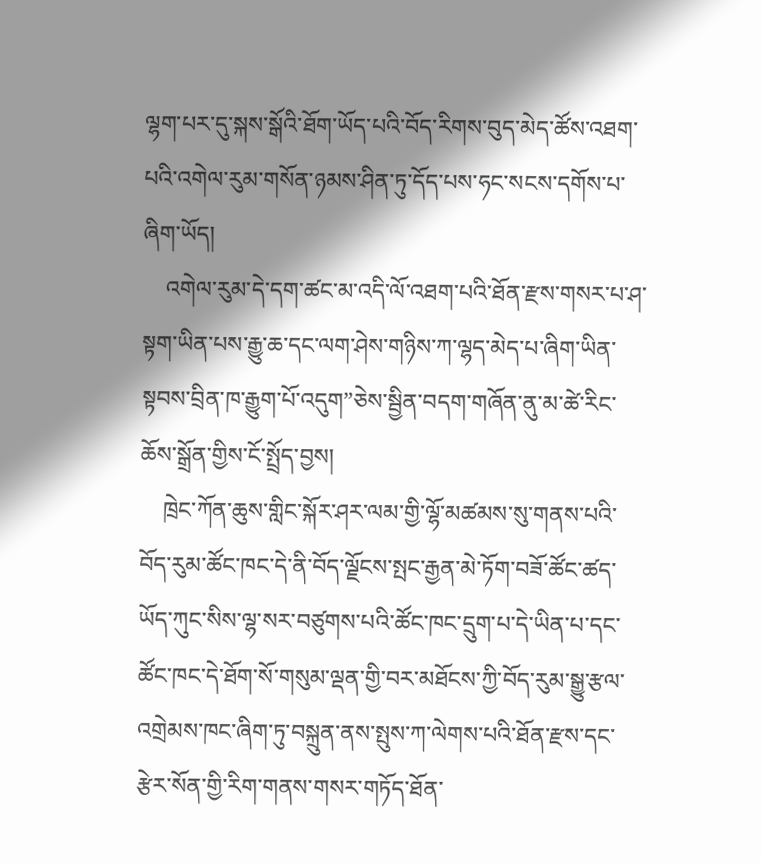ལྷག་པར་དུ་སྐས་སྒོའི་ཐོག་ཡོད་པའི་བོད་རིགས་བུད་མེད་ཚོས་འཐག་པའི་འགེལ་རུམ་གསོན་ཉམས་ཤིན་ཏུ་དོད་པས་ཧང་སངས་དགོས་པ་ཞིག་ཡོད།
    འགེལ་རུམ་དེ་དག་ཚང་མ་འདི་ལོ་འཐག་པའི་ཐོན་རྫས་གསར་པ་ཤ་སྟག་ཡིན་པས་རྒྱུ་ཆ་དང་ལག་ཤེས་གཉིས་ཀ་ལྷད་མེད་པ་ཞིག་ཡིན་སྟབས་བྲིན་ཁ་རྒྱུག་པོ་འདུག”ཅེས་སྦྱིན་བདག་གཞོན་ནུ་མ་ཚེ་རིང་ཆོས་སྒྲོན་གྱིས་ངོ་སྤྲོད་བྱས།
    ཁྲེང་ཀོན་ཆུས་གླིང་སྐོར་ཤར་ལམ་གྱི་ལྷོ་མཚམས་སུ་གནས་པའི་བོད་རུམ་ཚོང་ཁང་དེ་ནི་བོད་ལྗོངས་སྤང་རྒྱན་མེ་ཏོག་བཟོ་ཚོང་ཚད་ཡོད་ཀུང་སིས་ལྷ་སར་བཙུགས་པའི་ཚོང་ཁང་དྲུག་པ་དེ་ཡིན་པ་དང་ཚོང་ཁང་དེ་ཐོག་སོ་གསུམ་ལྡན་གྱི་བར་མཐོངས་ཀྱི་བོད་རུམ་སྒྱུ་རྩལ་འགྲེམས་ཁང་ཞིག་ཏུ་བསྐྲུན་ནས་སྤུས་ཀ་ལེགས་པའི་ཐོན་རྫས་དང་རྩེར་སོན་གྱི་རིག་གནས་གསར་གཏོད་ཐོན་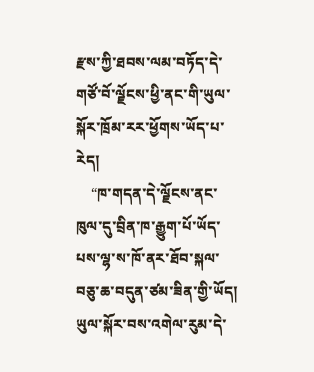རྫས་ཀྱི་ཐབས་ལམ་བཏོད་དེ་གཙོ་བོ་ལྗོངས་ཕྱི་ནང་གི་ཡུལ་སྐོར་ཁྲོམ་རར་ཕྱོགས་ཡོད་པ་རེད།
    “ཁ་གདན་དེ་ལྗོངས་ནང་ཁུལ་དུ་བྲིན་ཁ་རྒྱུག་པོ་ཡོད་པས་ལྷ་ས་ཁོ་ནར་ཐོབ་སྐལ་བཅུ་ཆ་བདུན་ཙམ་ཟིན་གྱི་ཡོད། ཡུལ་སྐོར་བས་འགེལ་རུམ་དེ་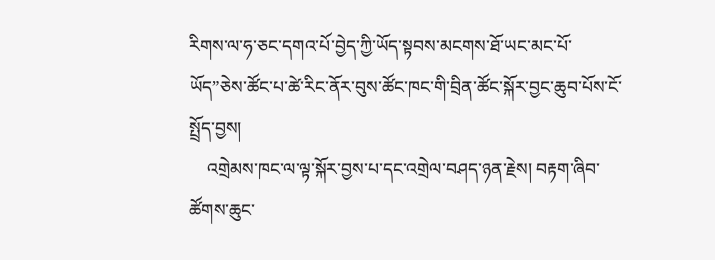རིགས་ལ་ཧ་ཅང་དགའ་པོ་བྱེད་ཀྱི་ཡོད་སྟབས་མངགས་ཐོ་ཡང་མང་པོ་ཡོད”ཅེས་ཚོང་པ་ཚེ་རིང་ནོར་བུས་ཚོང་ཁང་གི་བྲིན་ཚོང་སྐོར་བྱང་ཆུབ་པོས་ངོ་སྤྲོད་བྱས།
    འགྲེམས་ཁང་ལ་ལྟ་སྐོར་བྱས་པ་དང་འགྲེལ་བཤད་ཉན་རྗེས། བརྟག་ཞིབ་ཚོགས་ཆུང་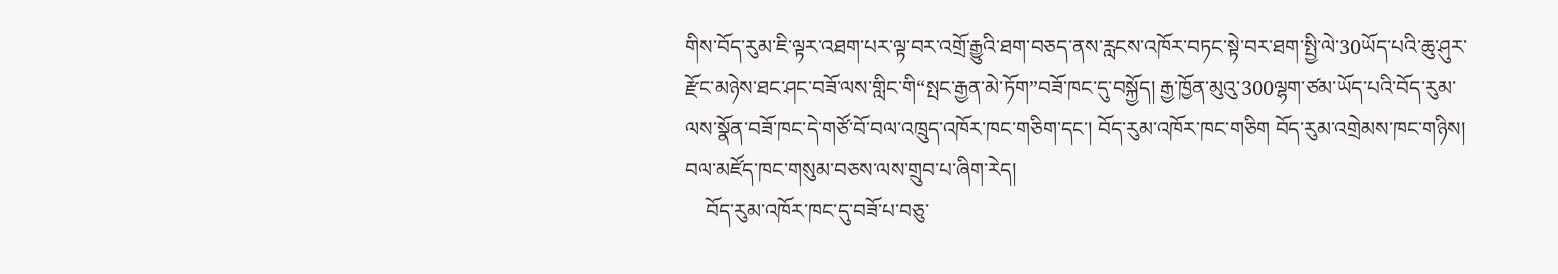གིས་བོད་རུམ་ཇི་ལྟར་འཐག་པར་ལྟ་བར་འགྲོ་རྒྱུའི་ཐག་བཅད་ནས་རླངས་འཁོར་བཏང་སྟེ་བར་ཐག་སྤྱི་ལེ་30ཡོད་པའི་ཆུ་ཤུར་རྫོང་མཉེས་ཐང་ཤང་བཟོ་ལས་གླིང་གི“སྤང་རྒྱན་མེ་ཏོག”བཟོ་ཁང་དུ་བསྐྱོད། རྒྱ་ཁྱོན་མུའུ་300ལྷག་ཙམ་ཡོད་པའི་བོད་རུམ་ལས་སྣོན་བཟོ་ཁང་དེ་གཙོ་བོ་བལ་འཁྲུད་འཁོར་ཁང་གཅིག་དང་། བོད་རུམ་འཁོར་ཁང་གཅིག བོད་རུམ་འགྲེམས་ཁང་གཉིས། བལ་མཛོད་ཁང་གསུམ་བཅས་ལས་གྲུབ་པ་ཞིག་རེད།
    བོད་རུམ་འཁོར་ཁང་དུ་བཟོ་པ་བཅུ་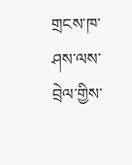གྲངས་ཁ་ཤས་ལས་བྲེལ་གྱིས་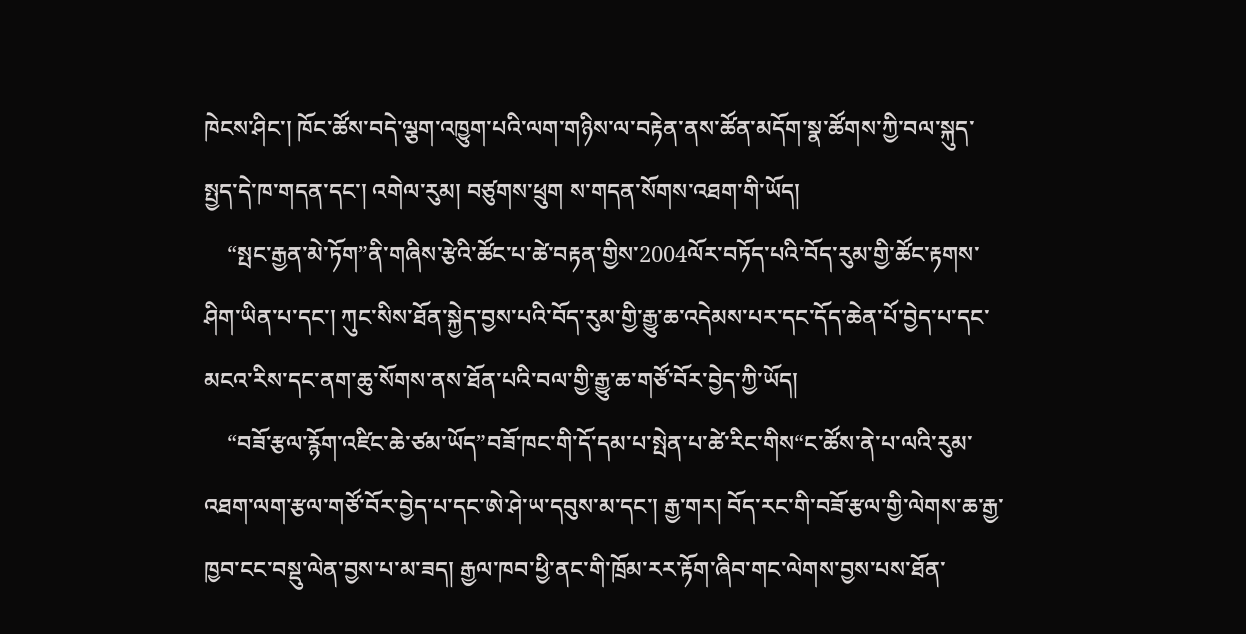ཁེངས་ཤིང་། ཁོང་ཚོས་བདེ་ལྕག་འཁྱུག་པའི་ལག་གཉིས་ལ་བརྟེན་ནས་ཚོན་མདོག་སྣ་ཚོགས་ཀྱི་བལ་སྐུད་སྤྱད་དེ་ཁ་གདན་དང་། འགེལ་རུམ། བཙུགས་ཕྲུག ས་གདན་སོགས་འཐག་གི་ཡོད།
    “སྤང་རྒྱན་མེ་ཏོག”ནི་གཞིས་རྩེའི་ཚོང་པ་ཚེ་བརྟན་གྱིས་2004ལོར་བཏོད་པའི་བོད་རུམ་གྱི་ཚོང་རྟགས་ཤིག་ཡིན་པ་དང་། ཀུང་སིས་ཐོན་སྐྱེད་བྱས་པའི་བོད་རུམ་གྱི་རྒྱུ་ཆ་འདེམས་པར་དང་དོད་ཆེན་པོ་བྱེད་པ་དང་མངའ་རིས་དང་ནག་ཆུ་སོགས་ནས་ཐོན་པའི་བལ་གྱི་རྒྱུ་ཆ་གཙོ་བོར་བྱེད་ཀྱི་ཡོད།
    “བཟོ་རྩལ་རྙོག་འཛིང་ཆེ་ཙམ་ཡོད”བཟོ་ཁང་གི་དོ་དམ་པ་སྤེན་པ་ཚེ་རིང་གིས“ང་ཚོས་ནེ་པ་ལའི་རུམ་འཐག་ལག་རྩལ་གཙོ་བོར་བྱེད་པ་དང་ཨེ་ཤེ་ཡ་དབུས་མ་དང་། རྒྱ་གར། བོད་རང་གི་བཟོ་རྩལ་གྱི་ལེགས་ཆ་རྒྱ་ཁྱབ་ངང་བསྡུ་ལེན་བྱས་པ་མ་ཟད། རྒྱལ་ཁབ་ཕྱི་ནང་གི་ཁྲོམ་རར་རྟོག་ཞིབ་གང་ལེགས་བྱས་པས་ཐོན་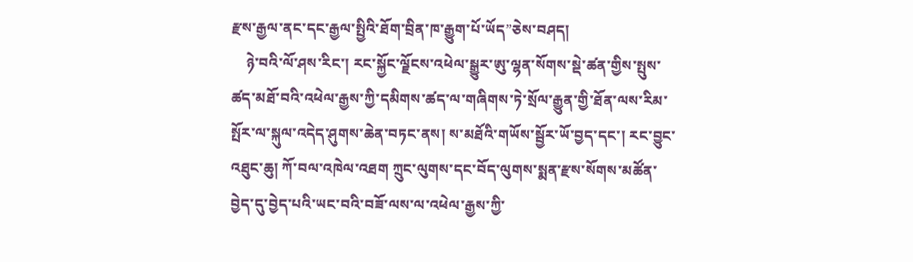རྫས་རྒྱལ་ནང་དང་རྒྱལ་སྤྱིའི་ཐོག་བྲིན་ཁ་རྒྱུག་པོ་ཡོད”ཅེས་བཤད།
    ཉེ་བའི་ལོ་ཤས་རིང་། རང་སྐྱོང་ལྗོངས་འཕེལ་སྒྱུར་ཨུ་ལྷན་སོགས་སྡེ་ཚན་གྱིས་སྤུས་ཚད་མཐོ་བའི་འཕེལ་རྒྱས་ཀྱི་དམིགས་ཚད་ལ་གཞིགས་ཏེ་སྲོལ་རྒྱུན་གྱི་ཐོན་ལས་རིམ་སྤོར་ལ་སྐུལ་འདེད་ཤུགས་ཆེན་བཏང་ནས། ས་མཐོའི་གཡོས་སྦྱོར་ཡོ་བྱད་དང་། རང་བྱུང་འཐུང་ཆུ། ཀོ་བལ་འཁེལ་འཐག ཀྲུང་ལུགས་དང་བོད་ལུགས་སྨན་རྫས་སོགས་མཚོན་བྱེད་དུ་བྱེད་པའི་ཡང་བའི་བཟོ་ལས་ལ་འཕེལ་རྒྱས་ཀྱི་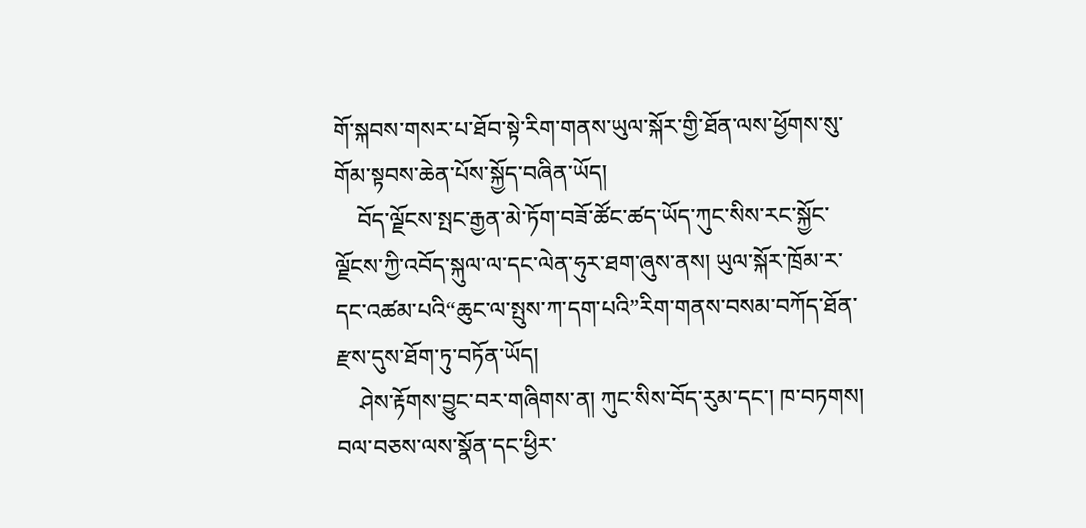གོ་སྐབས་གསར་པ་ཐོབ་སྟེ་རིག་གནས་ཡུལ་སྐོར་གྱི་ཐོན་ལས་ཕྱོགས་སུ་གོམ་སྟབས་ཆེན་པོས་སྐྱོད་བཞིན་ཡོད།
    བོད་ལྗོངས་སྤང་རྒྱན་མེ་ཏོག་བཟོ་ཚོང་ཚད་ཡོད་ཀུང་སིས་རང་སྐྱོང་ལྗོངས་ཀྱི་འབོད་སྐུལ་ལ་དང་ལེན་ཧུར་ཐག་ཞུས་ནས། ཡུལ་སྐོར་ཁྲོམ་ར་དང་འཚམ་པའི“ཆུང་ལ་སྤུས་ཀ་དག་པའི”རིག་གནས་བསམ་བཀོད་ཐོན་རྫས་དུས་ཐོག་ཏུ་བཏོན་ཡོད།
    ཤེས་རྟོགས་བྱུང་བར་གཞིགས་ན། ཀུང་སིས་བོད་རུམ་དང་། ཁ་བཏགས། བལ་བཅས་ལས་སྣོན་དང་ཕྱིར་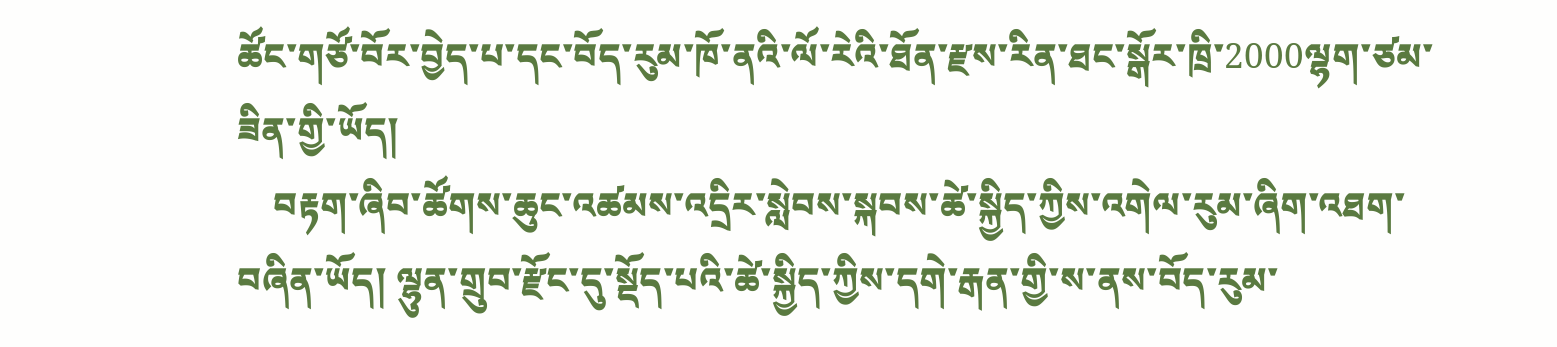ཚོང་གཙོ་བོར་བྱེད་པ་དང་བོད་རུམ་ཁོ་ནའི་ལོ་རེའི་ཐོན་རྫས་རིན་ཐང་སྒོར་ཁྲི་2000ལྷག་ཙམ་ཟིན་གྱི་ཡོད།
    བརྟག་ཞིབ་ཚོགས་ཆུང་འཚམས་འདྲིར་སླེབས་སྐབས་ཚེ་སྐྱིད་ཀྱིས་འགེལ་རུམ་ཞིག་འཐག་བཞིན་ཡོད། ལྷུན་གྲུབ་རྫོང་དུ་སྡོད་པའི་ཚེ་སྐྱིད་ཀྱིས་དགེ་རྒན་གྱི་ས་ནས་བོད་རུམ་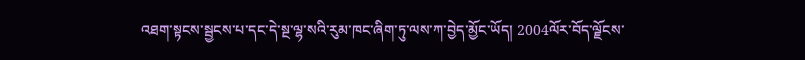འཐག་སྟངས་སྦྱངས་པ་དང་དེ་སྔ་ལྷ་སའི་རུམ་ཁང་ཞིག་ཏུ་ལས་ཀ་བྱེད་མྱོང་ཡོད། 2004ལོར་བོད་ལྗོངས་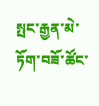སྤང་རྒྱན་མེ་ཏོག་བཟོ་ཚོང་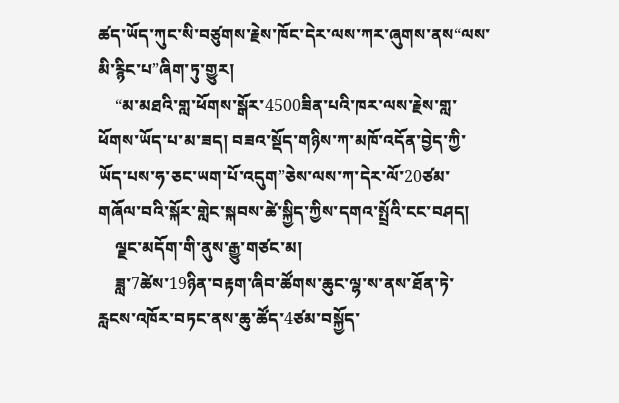ཚད་ཡོད་ཀུང་སི་བཙུགས་རྗེས་ཁོང་དེར་ལས་ཀར་ཞུགས་ནས“ལས་མི་རྙིང་པ”ཞིག་ཏུ་གྱུར།
    “མ་མཐའི་གླ་ཕོགས་སྒོར་4500ཟིན་པའི་ཁར་ལས་རྗེས་གླ་ཕོགས་ཡོད་པ་མ་ཟད། བཟའ་སྡོད་གཉིས་ཀ་མཁོ་འདོན་བྱེད་ཀྱི་ཡོད་པས་ཧ་ཅང་ཡག་པོ་འདུག”ཅེས་ལས་ཀ་དེར་ལོ་20ཙམ་གཞོལ་བའི་སྐོར་གླེང་སྐབས་ཚེ་སྐྱིད་ཀྱིས་དགའ་སྤྲོའི་ངང་བཤད།
    ལྗང་མདོག་གི་ནུས་རྒྱུ་གཙང་མ།
    ཟླ་7ཚེས་19ཉིན་བརྟག་ཞིབ་ཚོགས་ཆུང་ལྷ་ས་ནས་ཐོན་ཏེ་རླངས་འཁོར་བཏང་ནས་ཆུ་ཚོད་4ཙམ་བསྐྱོད་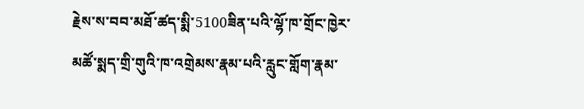རྗེས་ས་བབ་མཐོ་ཚད་སྨི་5100ཟིན་པའི་ལྷོ་ཁ་གྲོང་ཁྱེར་མཚོ་སྨད་གྲི་གུའི་ཁ་འགྲེམས་རྣམ་པའི་རླུང་གློག་རྣམ་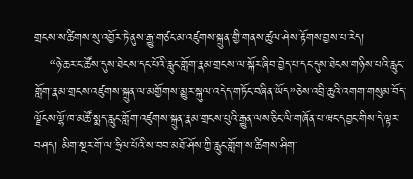གྲངས་ས་ཚིགས་སུ་འབྱོར་ཏེ་ནུས་རྒྱུ་གཙང་མ་འཛུགས་སྐྲུན་གྱི་གནས་ཚུལ་ཤེས་རྟོགས་བྱས་པ་རེད།
    “ཉེ་ཆར་ང་ཚོས་དུས་ཐེངས་དང་པོའི་རླུང་གློག་རྣམ་གྲངས་ལ་སྐོར་ཞིབ་བྱེད་པ་དང་དུས་ཐེངས་གཉིས་པའི་རླུང་གློག་རྣམ་གྲངས་འཛུགས་སྐྲུན་ལ་མགྱོགས་མྱུར་སྐུལ་འདེད་གཏོང་བཞིན་ཡོད”ཅེས་འབྲི་ཆུའི་འགག་གསུམ་བོད་ལྗོངས་ལྷོ་ཁ་མཚོ་སྨད་རླུང་གློག་འཛུགས་སྐྲུན་རྣམ་གྲངས་པུའི་རྒྱུན་ལས་ཅིང་ལི་གཞོན་པ་ཝང་དབྱང་གིས་དེ་ལྟར་བཤད། མིག་སྔར་གོ་ལ་ཧྲིལ་པོའི་ས་བབ་མཐོ་ཤོས་ཀྱི་རླུང་གློག་ས་ཚིགས་ཤིག་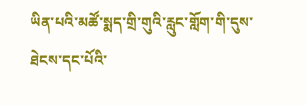ཡིན་པའི་མཚོ་སྨད་གྲི་གུའི་རླུང་གློག་གི་དུས་ཐེངས་དང་པོའི་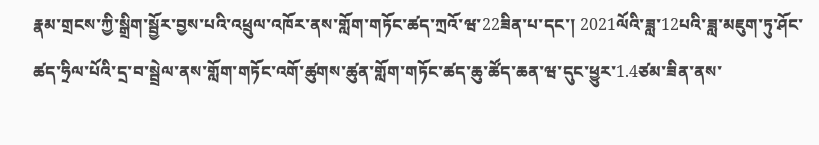རྣམ་གྲངས་ཀྱི་སྒྲིག་སྦྱོར་བྱས་པའི་འཕྲུལ་འཁོར་ནས་གློག་གཏོང་ཚད་ཀྲའོ་ཝ་22ཟིན་པ་དང་། 2021ལོའི་ཟླ་12པའི་ཟླ་མཇུག་ཏུ་ཤོང་ཚད་ཧྲིལ་པོའི་དྲ་བ་སྦྲེལ་ནས་གློག་གཏོང་འགོ་ཚུགས་ཚུན་གློག་གཏོང་ཚད་ཆུ་ཚོད་ཆན་ཝ་དུང་ཕྱུར་1.4ཙམ་ཟིན་ནས་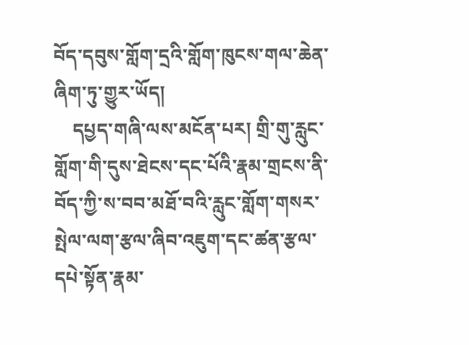བོད་དབུས་གློག་དྲའི་གློག་ཁུངས་གལ་ཆེན་ཞིག་ཏུ་གྱུར་ཡོད།
    དཔྱད་གཞི་ལས་མངོན་པར། གྲི་གུ་རླུང་གློག་གི་དུས་ཐེངས་དང་པོའི་རྣམ་གྲངས་ནི་བོད་ཀྱི་ས་བབ་མཐོ་བའི་རླུང་གློག་གསར་སྤེལ་ལག་རྩལ་ཞིབ་འཇུག་དང་ཚན་རྩལ་དཔེ་སྟོན་རྣམ་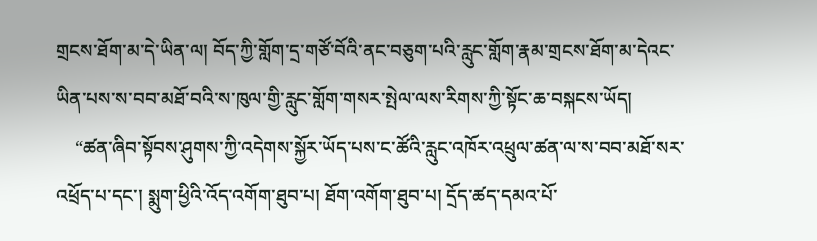གྲངས་ཐོག་མ་དེ་ཡིན་ལ། བོད་ཀྱི་གློག་དྲ་གཙོ་བོའི་ནང་བཅུག་པའི་རླུང་གློག་རྣམ་གྲངས་ཐོག་མ་དེའང་ཡིན་པས་ས་བབ་མཐོ་བའི་ས་ཁུལ་གྱི་རླུང་གློག་གསར་སྤེལ་ལས་རིགས་ཀྱི་སྟོང་ཆ་བསྐངས་ཡོད།
    “ཚན་ཞིབ་སྟོབས་ཤུགས་ཀྱི་འདེགས་སྐྱོར་ཡོད་པས་ང་ཚོའི་རླུང་འཁོར་འཕྲུལ་ཚན་ལ་ས་བབ་མཐོ་སར་འཕྲོད་པ་དང་། སྨུག་ཕྱིའི་འོད་འགོག་ཐུབ་པ། ཐོག་འགོག་ཐུབ་པ། དྲོད་ཚད་དམའ་པོ་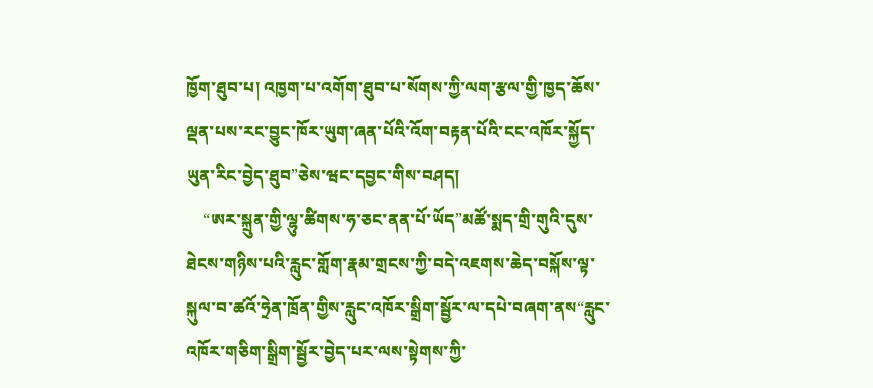ཁྱོག་ཐུབ་པ། འཁྱག་པ་འགོག་ཐུབ་པ་སོགས་ཀྱི་ལག་རྩལ་གྱི་ཁྱད་ཆོས་ལྡན་པས་རང་བྱུང་ཁོར་ཡུག་ཞན་པོའི་འོག་བརྟན་པོའི་ངང་འཁོར་སྐྱོད་ཡུན་རིང་བྱེད་ཐུབ”ཅེས་ཝང་དབྱང་གིས་བཤད།
    “ཨར་སྐྲུན་གྱི་ལྷུ་ཚིགས་ཧ་ཅང་ནན་པོ་ཡོད”མཚོ་སྨད་གྲི་གུའི་དུས་ཐེངས་གཉིས་པའི་རླུང་གློག་རྣམ་གྲངས་ཀྱི་བདེ་འཇགས་ཆེད་བསྐོས་ལྟ་སྐུལ་བ་ཚའོ་ཧྲེན་ཁྲོན་གྱིས་རླུང་འཁོར་སྒྲིག་སྦྱོར་ལ་དཔེ་བཞག་ནས“རླུང་འཁོར་གཅིག་སྒྲིག་སྦྱོར་བྱེད་པར་ལས་སྟེགས་ཀྱི་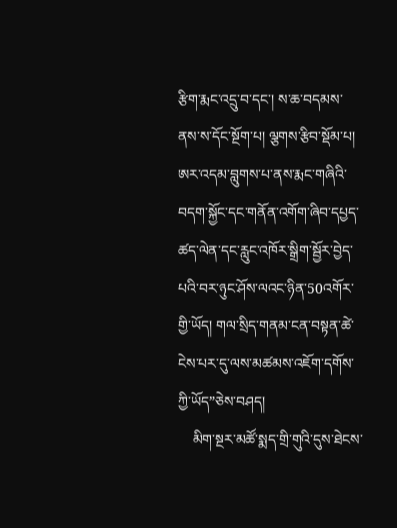རྩིག་རྨང་འདྲུ་བ་དང་། ས་ཆ་བདམས་ནས་ས་དོང་སྔོག་པ། ལྕགས་རྩིབ་སྡོམ་པ། ཨར་འདམ་བླུགས་པ་ནས་རྨང་གཞིའི་བདག་སྐྱོང་དང་གནོན་འགོག་ཞིབ་དཔྱད་ཚད་ལེན་དང་རླུང་འཁོར་སྒྲིག་སྦྱོར་བྱེད་པའི་བར་ཉུང་ཤོས་ལའང་ཉིན་50འགོར་གྱི་ཡོད། གལ་སྲིད་གནམ་ངན་བསྟན་ཚེ་ངེས་པར་དུ་ལས་མཚམས་འཇོག་དགོས་ཀྱི་ཡོད”ཅེས་བཤད།
    མིག་སྔར་མཚོ་སྨད་གྲི་གུའི་དུས་ཐེངས་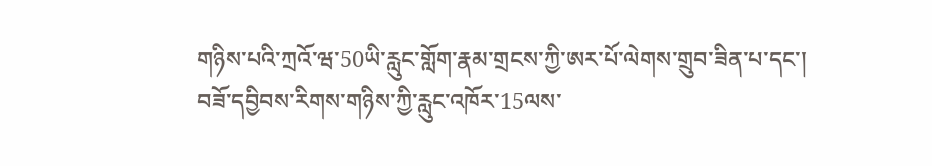གཉིས་པའི་ཀྲའོ་ཝ་50ཡི་རླུང་གློག་རྣམ་གྲངས་ཀྱི་ཨར་པོ་ལེགས་གྲུབ་ཟིན་པ་དང་། བཟོ་དབྱིབས་རིགས་གཉིས་ཀྱི་རླུང་འཁོར་15ལས་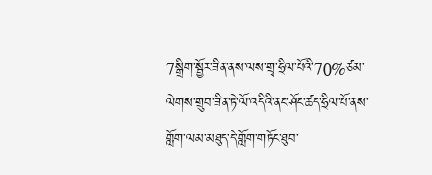7སྒྲིག་སྦྱོར་ཟིན་ནས་ལས་གྲྭ་ཧྲིལ་པོའི་70%ཙམ་ལེགས་གྲུབ་ཟིན་ཏེ་ལོ་འདིའི་ནང་ཤོང་ཚད་ཧྲིལ་པོ་ནས་གློག་ལམ་མཐུད་དེ་གློག་གཏོང་ཐུབ་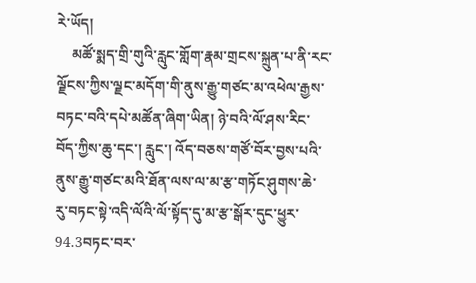རེ་ཡོད།
    མཚོ་སྨད་གྲི་གུའི་རླུང་གློག་རྣམ་གྲངས་སྐྲུན་པ་ནི་རང་ལྗོངས་ཀྱིས་ལྗང་མདོག་གི་ནུས་རྒྱུ་གཙང་མ་འཕེལ་རྒྱས་བཏང་བའི་དཔེ་མཚོན་ཞིག་ཡིན། ཉེ་བའི་ལོ་ཤས་རིང་བོད་ཀྱིས་ཆུ་དང་། རླུང་། འོད་བཅས་གཙོ་བོར་བྱས་པའི་ནུས་རྒྱུ་གཙང་མའི་ཐོན་ལས་ལ་མ་རྩ་གཏོང་ཤུགས་ཆེ་རུ་བཏང་སྟེ་འདི་ལོའི་ལོ་སྟོད་དུ་མ་རྩ་སྒོར་དུང་ཕྱུར་94.3བཏང་བར་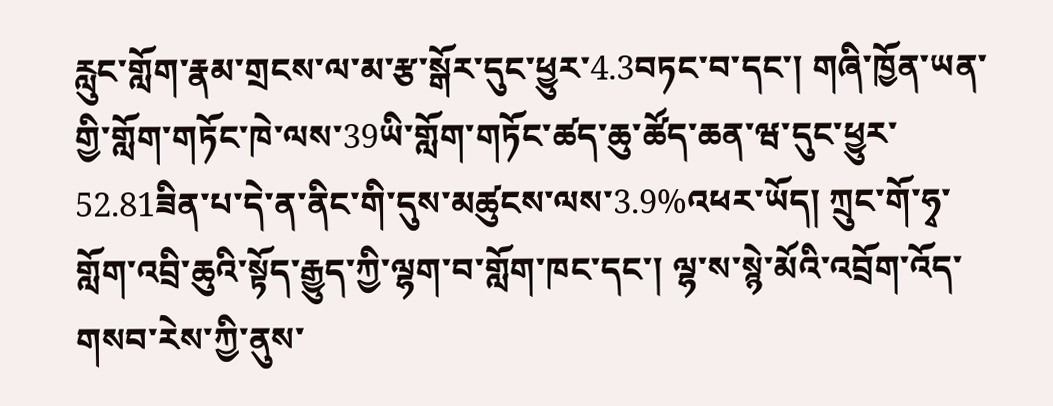རླུང་གློག་རྣམ་གྲངས་ལ་མ་རྩ་སྒོར་དུང་ཕྱུར་4.3བཏང་བ་དང་། གཞི་ཁྱོན་ཡན་གྱི་གློག་གཏོང་ཁེ་ལས་39ཡི་གློག་གཏོང་ཚད་ཆུ་ཚོད་ཆན་ཝ་དུང་ཕྱུར་52.81ཟིན་པ་དེ་ན་ནིང་གི་དུས་མཚུངས་ལས་3.9%འཕར་ཡོད། ཀྲུང་གོ་ཧྭ་གློག་འབྲི་ཆུའི་སྟོད་རྒྱུད་ཀྱི་ལྷག་བ་གློག་ཁང་དང་། ལྷ་ས་སྙེ་མོའི་འབྲོག་འོད་གསབ་རེས་ཀྱི་ནུས་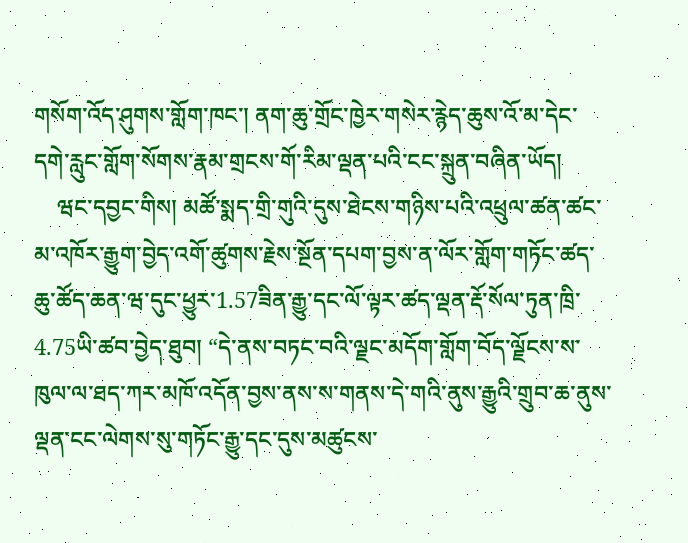གསོག་འོད་ཤུགས་གློག་ཁང་། ནག་ཆུ་གྲོང་ཁྱེར་གསེར་རྙེད་ཆུས་འོ་མ་དེང་དགེ་རླུང་གློག་སོགས་རྣམ་གྲངས་གོ་རིམ་ལྡན་པའི་ངང་སྐྲུན་བཞིན་ཡོད།
    ཝང་དབྱང་གིས། མཚོ་སྨད་གྲི་གུའི་དུས་ཐེངས་གཉིས་པའི་འཕྲུལ་ཚན་ཚང་མ་འཁོར་རྒྱུག་བྱེད་འགོ་ཚུགས་རྗེས་སྔོན་དཔག་བྱས་ན་ལོར་གློག་གཏོང་ཚད་ཆུ་ཚོད་ཆན་ཝ་དུང་ཕྱུར་1.57ཟིན་རྒྱུ་དང་ལོ་ལྟར་ཚད་ལྡན་རྡོ་སོལ་ཏུན་ཁྲི་4.75ཡི་ཚབ་བྱེད་ཐུབ། “དེ་ནས་བཏང་བའི་ལྗང་མདོག་གློག་བོད་ལྗོངས་ས་ཁུལ་ལ་ཐད་ཀར་མཁོ་འདོན་བྱས་ནས་ས་གནས་དེ་གའི་ནུས་རྒྱུའི་གྲུབ་ཆ་ནུས་ལྡན་ངང་ལེགས་སུ་གཏོང་རྒྱུ་དང་དུས་མཚུངས་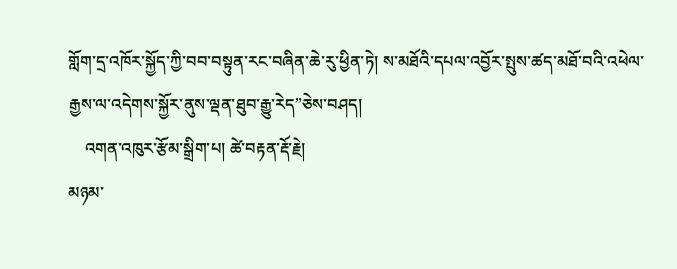གློག་དྲ་འཁོར་སྐྱོད་ཀྱི་བབ་བསྟུན་རང་བཞིན་ཆེ་རུ་ཕྱིན་ཏེ། ས་མཐོའི་དཔལ་འབྱོར་སྤུས་ཚད་མཐོ་བའི་འཕེལ་རྒྱས་ལ་འདེགས་སྐྱོར་ནུས་ལྡན་ཐུབ་རྒྱུ་རེད”ཅེས་བཤད།
    འགན་འཁུར་རྩོམ་སྒྲིག་པ། ཚེ་བརྟན་རྡོ་རྗེ།
མཉམ་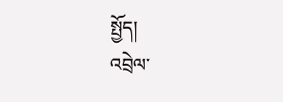སྤྱོད།
འབྲེལ་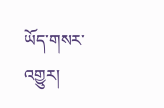ཡོད་གསར་འགྱུར།